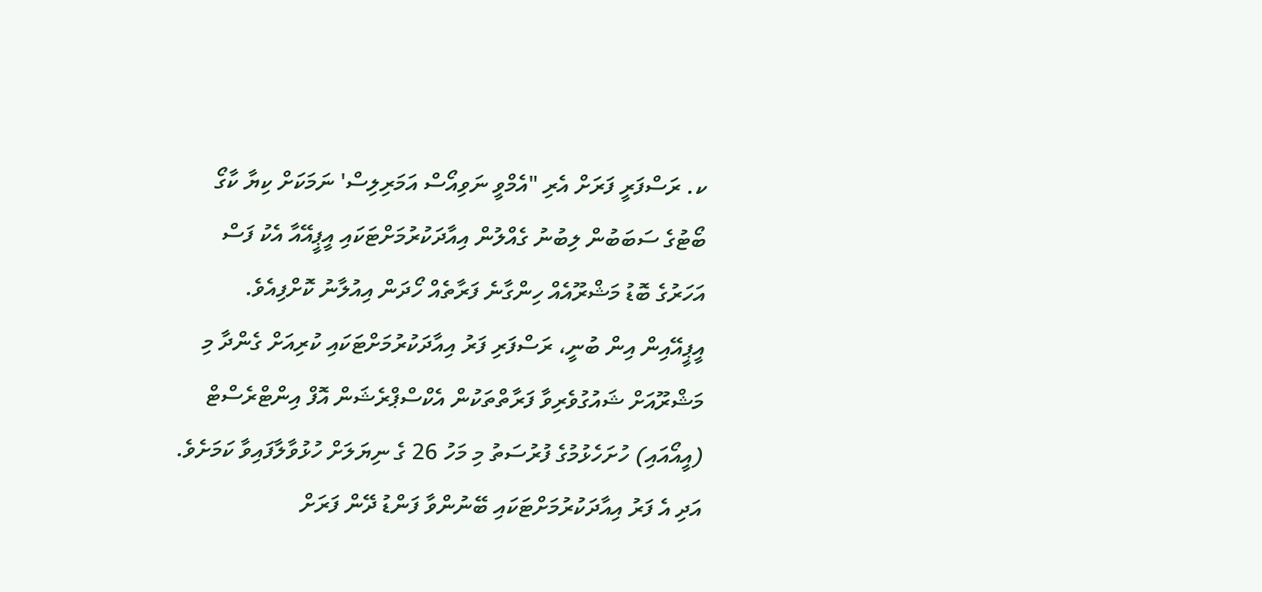ކ. ރަސްފަރީ ފަރަށް އެރި "އެމްވީ ނަވިއޯސް އަމަރިލިސް' ނަމަކަށް ކިޔާ ކާގޯ ބޯޓުގެ ސަބަބުން ލިބުނު ގެއްލުން އިއާދަކުރުމަށްޓަކައި އީޕީއޭއާ އެކު ފަސް އަހަރުގެ ބޮޑު މަޝްރޫއެއް ހިންގާނެ ފަރާތެއް ހޯދަން އިއުލާނު ކޮށްފިއެވެ.
އީޕީއޭއިން އިން ބުނީ، ރަސްފަރި ފަރު އިއާދަކުރުމަށްޓަކައި ކުރިއަށް ގެންދާ މި މަޝްރޫއަށް ޝައުގުވެރިވާ ފަރާތްތަކުން އެކްސްޕްރެޝަން އޮފް އިންޓްރެސްޓް (އީއޯއައި) ހުށަހެޅުމުގެ ފުރުސަތު މި މަހު 26 ގެ ނިޔަލަށް ހުޅުވާލާފައިވާ ކަމަށެވެ. އަދި އެ ފަރު އިއާދަކުރުމަށްޓަކައި ބޭނުންވާ ފަންޑު ދޭން ފަރަށް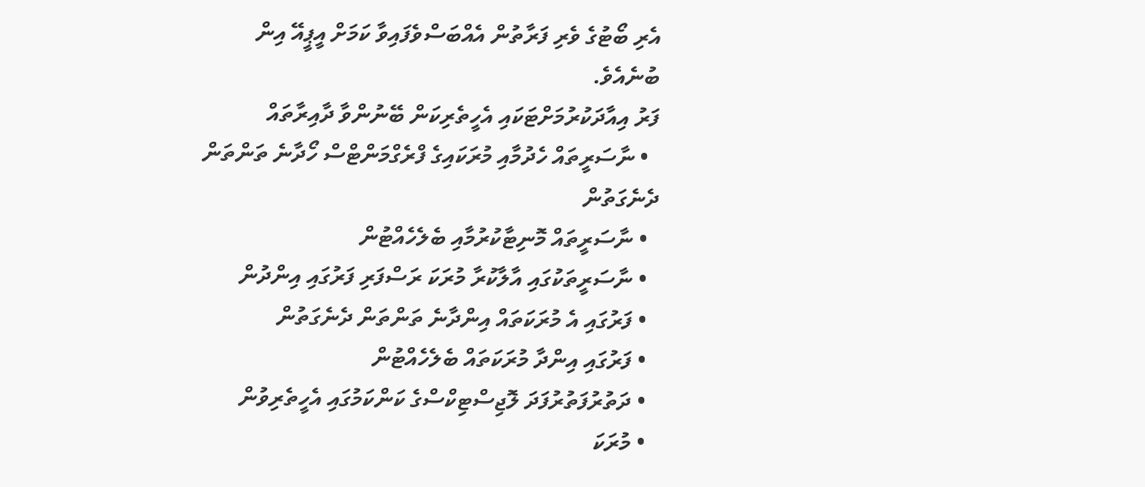އެރި ބޯޓުގެ ވެރި ފަރާތުން އެއްބަސްވެފައިވާ ކަމަށް އީޕީއޭ އިން ބުނެއެވެ.
ފަރު އިއާދަކުރުމަށްޓަކައި އެހީތެރިކަން ބޭނުންވާ ދާއިރާތައް
  • ނާސަރީތައް ހެދުމާއި މުރަކައިގެ ފްރެގްމަންޓްސް ހޯދާނެ ތަންތަން ދެނެގަތުން
  • ނާސަރީތައް މޮނިޓާކުރުމާއި ބެލެހެއްޓުން
  • ނާސަރީތަކުގައި އާލާކުރާ މުރަކަ ރަސްފަރި ފަރުގައި އިންދުން
  • ފަރުގައި އެ މުރަކަތައް އިންދާނެ ތަންތަން ދެނެގަތުން
  • ފަރުގައި އިންދާ މުރަކަތައް ބެލެހެއްޓުން
  • ދަތުރުފަތުރުފަދަ ލޮޖިސްޓިކްސްގެ ކަންކަމުގައި އެހީތެރިވުން
  • މުރަކަ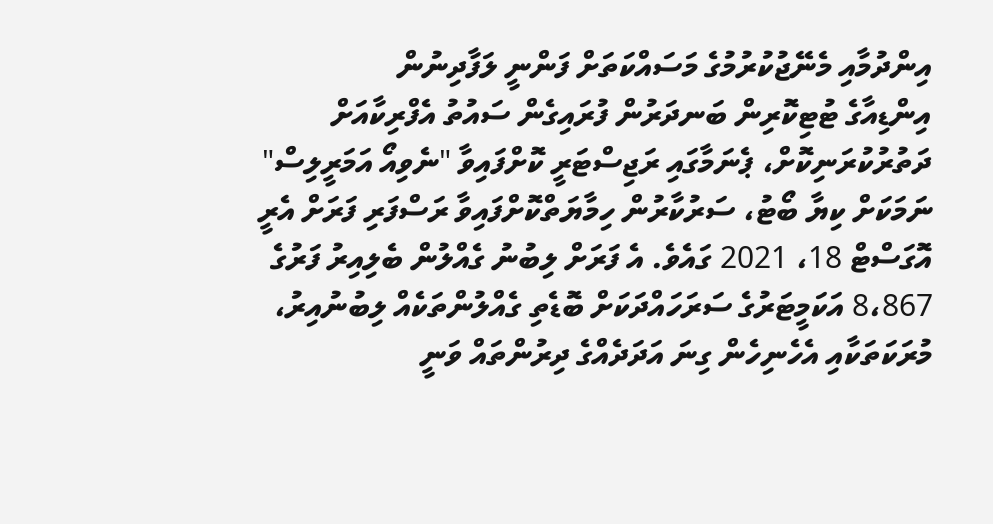އިންދުމާއި މެނޭޖުކުރުމުގެ މަސައްކަތަށް ފަންނީ ލަފާދިނުން
އިންޑިއާގެ ޓުޓިކޮރިން ބަނދަރުން ފުރައިގެން ސައުތު އެފްރިކާއަށް ދަތުރުކުރަނިކޮށް، ޕެނަމާގައި ރަޖިސްޓަރީ ކޮށްފައިވާ "ނެވިއޯ އަމަރީލިސް" ނަމަކަށް ކިޔާ ބޯޓު، ސަރުކާރުން ހިމާޔަތްކޮށްފައިވާ ރަސްފަރި ފަރަށް އެރީ އޮގަސްޓް 18، 2021 ގައެވެ. އެ ފަރަށް ލިބުނު ގެއްލުން ބެލިއިރު ފަރުގެ 8،867 އަކަމީޓަރުގެ ސަރަހައްދަކަށް ބޮޑެތި ގެއްލުންތަކެއް ލިބުނުއިރު، މުރަކަތަކާއި އެހެނިހެން ގިނަ އަދަދެއްގެ ދިރުންތައް ވަނީ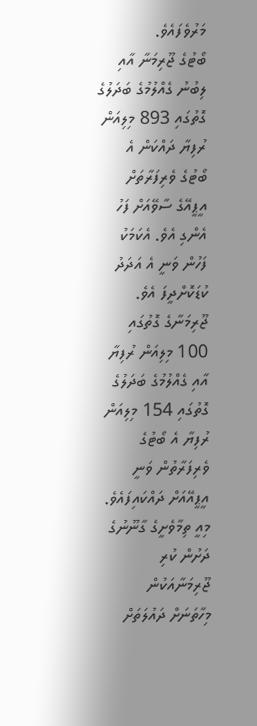މަރުވެފައެވެ.
ބޯޓުގެ ޖޫރިމަނާ އާއި ލިބުނު ގެއްލުމުގެ ބަދަލުގެ ގޮތުގައި 893 މިލިއަން ރުފިޔާ ދައްކަން އެ ބޯޓުގެ ވެރިފަރާތަށް އީޕީއޭގެ ސާވޭއަށް ފަހު އެންގި އެވެ. އެކަމަކު ފަހުން ވަނީ އެ އަދަދު ކުޑަކޮށްދީފަ އެވެ. ޖޫރިމަނާގެ ގޮތުގައި 100 މިލިއަން ރުފިޔާ އާއި ގެއްލުމުގެ ބަދަލުގެ ގޮތުގައި 154 މިލިއަން ރުފިޔާ އެ ބޯޓުގެ ވެރިފަރާތުން ވަނީ އީޕީއޭއަށް ދައްކައިފައެވެ.
މިއީ ތިމާވެށީގެ ގާނޫނުގެ ދަށުން ކުރި ޖޫރިމަނާއަކުން މިހާތަނަށް ދައުލަތަށް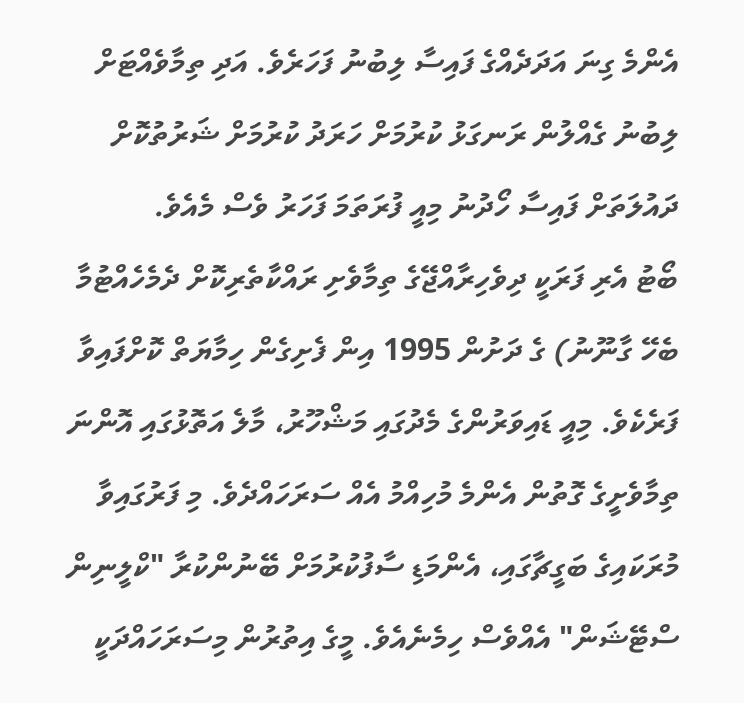އެންމެ ގިނަ އަދަދެއްގެ ފައިސާ ލިބުނު ފަހަރެވެ. އަދި ތިމާވެއްޓަށް ލިބުނު ގެއްލުން ރަނގަޅު ކުރުމަށް ހަރަދު ކުރުމަށް ޝަރުތުކޮށް ދައުލަތަށް ފައިސާ ހޯދުނު މިއީ ފުރަތަމަ ފަހަރު ވެސް މެއެވެ.
ބޯޓު އެރި ފަރަކީ ދިވެހިރާއްޖޭގެ ތިމާވެށި ރައްކާތެރިކޮށް ދެމެހެއްޓުމާ ބެހޭ ގާނޫނު) ގެ ދަށުން 1995 އިން ފެށިގެން ހިމާޔަތް ކޮށްފައިވާ ފަރެކެވެ. މިއީ ޑައިވަރުންގެ މެދުގައި މަޝްހޫރު، މާލެ އަތޮޅުގައި އޮންނަ ތިމާވެށީގެ ގޮތުން އެންމެ މުހިއްމު އެއް ސަރަހައްދެވެ. މި ފަރުގައިވާ މުރަކައިގެ ބަގީޗާގައި، އެންމަޑި ސާފުކުރުމަށް ބޭނުންކުރާ "ކްލީނިން ސްޓޭޝަން" އެއްވެސް ހިމެނެއެވެ. މީގެ އިތުރުން މިސަރަހައްދަކީ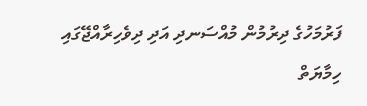ފަރުމަހުގެ ދިރުމުން މުއްސަނދި އަދި ދިވެހިރާއްޖޭގައި ހިމާޔަތް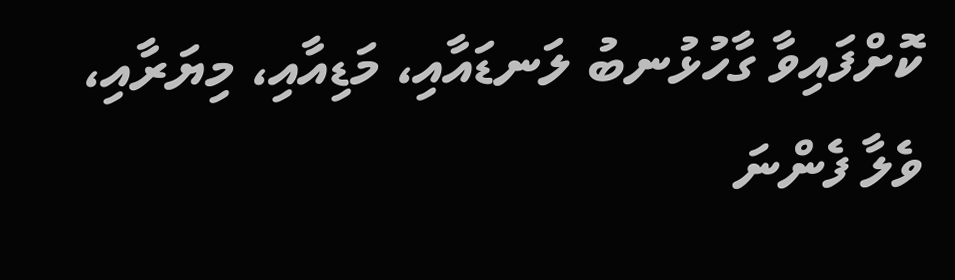ކޮށްފައިވާ ގާހުޅުނބު ލަނޑައާއި، މަޑިއާއި، މިޔަރާއި، ވެލާ ފެންނަ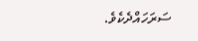ސަރަހައްދެކެވެ.